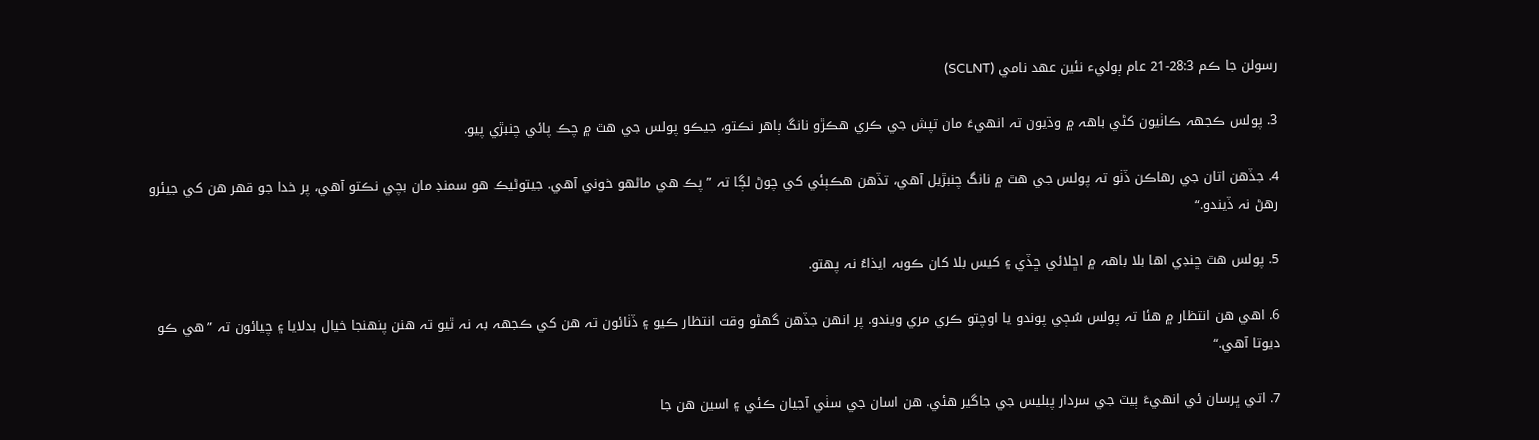رسولن جا ڪم 28:3-21 عام ٻوليء نئين عهد نامي (SCLNT)

3. پولس ڪجھہ ڪاٺيون کڻي باھہ ۾ وڌيون تہ انھيءَ مان تپش جي ڪري ھڪڙو نانگ ٻاھر نڪتو، جيڪو پولس جي ھٿ ۾ چڪ پائي چنبڙي پيو.

4. جڏھن اتان جي رھاڪن ڏٺو تہ پولس جي ھٿ ۾ نانگ چنبڙيل آھي، تڏھن ھڪٻئي کي چوڻ لڳا تہ ”پڪ ھي ماڻھو خوني آھي. جيتوڻيڪ ھو سمنڊ مان بچي نڪتو آھي، پر خدا جو قھر ھن کي جيئرو رھڻ نہ ڏيندو.“

5. پولس ھٿ ڇنڊي اھا بلا باھہ ۾ اڇلائي ڇڏي ۽ کيس بلا کان ڪوبہ ايذاءُ نہ پھتو.

6. اھي ھن انتظار ۾ ھئا تہ پولس سُڄي پوندو يا اوچتو ڪري مري ويندو. پر انھن جڏھن گھڻو وقت انتظار ڪيو ۽ ڏٺائون تہ ھن کي ڪجھہ بہ نہ ٿيو تہ ھنن پنھنجا خيال بدلايا ۽ چيائون تہ ”ھي ڪو ديوتا آھي.“

7. اتي ڀرسان ئي انھيءَ ٻيٽ جي سردار پبليس جي جاگير ھئي. ھن اسان جي سٺي آجيان ڪئي ۽ اسين ھن جا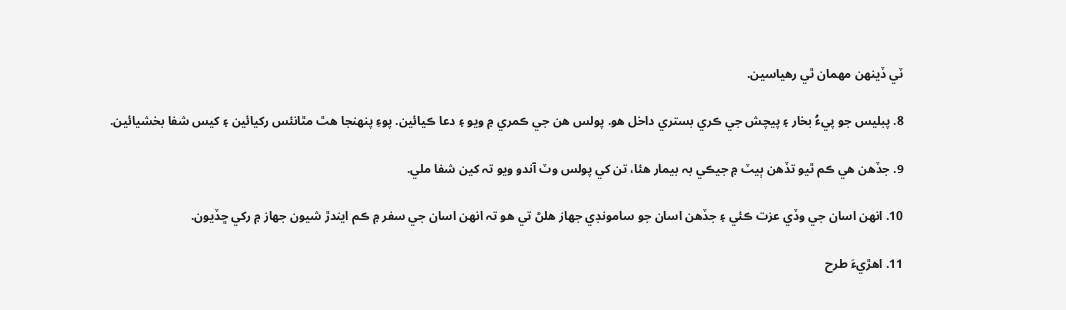ٽي ڏينھن مھمان ٿي رھياسين.

8. پبليس جو پيءُ بخار ۽ پيچش جي ڪري بستري داخل ھو. پولس ھن جي ڪمري ۾ ويو ۽ دعا ڪيائين. پوءِ پنھنجا ھٿ مٿانئس رکيائين ۽ کيس شفا بخشيائين.

9. جڏھن ھي ڪم ٿيو تڏھن ٻيٽ ۾ جيڪي بہ بيمار ھئا، تن کي پولس وٽ آندو ويو تہ کين شفا ملي.

10. انھن اسان جي وڏي عزت ڪئي ۽ جڏھن اسان جو سامونڊي جھاز ھلڻ تي ھو تہ انھن اسان جي سفر ۾ ڪم ايندڙ شيون جھاز ۾ رکي ڇڏيون.

11. اھڙيءَ طرح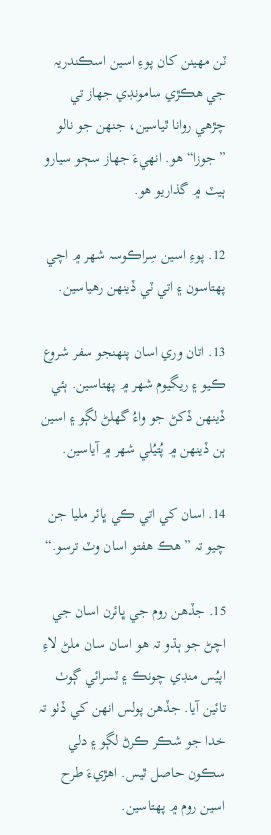ٽن مھينن کان پوءِ اسين اسڪندريہ جي ھڪڙي سامونڊي جھاز تي چڙھي روانا ٿياسين، جنھن جو نالو ”جوزا“ ھو. انھيءَ جھاز سڄو سيارو ٻيٽ ۾ گذاريو ھو.

12. پوءِ اسين سِراڪوسہ شھر ۾ اچي پھتاسون ۽ اتي ٽي ڏينھن رھياسين.

13. اتان وري اسان پنھنجو سفر شروع ڪيو ۽ ريگيوم شھر ۾ پھتاسين. ٻئي ڏينھن ڏکڻ جو واءُ گھلڻ لڳو ۽ اسين ٻن ڏينھن ۾ پُتيُلي شھر ۾ آياسين.

14. اسان کي اتي ڪي ڀائر مليا جن چيو تہ ”ھڪ ھفتو اسان وٽ ترسو.“

15. جڏھن روم جي ڀائرن اسان جي اچڻ جو ٻڌو تہ ھو اسان سان ملڻ لاءِ اپيُس منڊي چونڪ ۽ ٽسرائي ڳوٺ تائين آيا. جڏھن پولس انھن کي ڏٺو تہ خدا جو شڪر ڪرڻ لڳو ۽ دلي سڪون حاصل ٿيس. اھڙيءَ طرح اسين روم ۾ پھتاسين.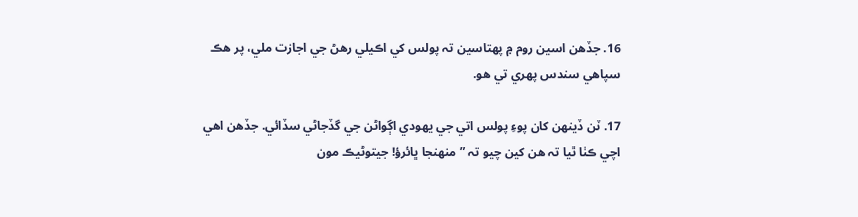16. جڏھن اسين روم ۾ پھتاسين تہ پولس کي اڪيلي رھڻ جي اجازت ملي، پر ھڪ سپاھي سندس پھري تي ھو.

17. ٽن ڏينھن کان پوءِ پولس اتي جي يھودي اڳواڻن جي گڏجاڻي سڏائي. جڏھن اھي اچي ڪٺا ٿيا تہ ھن کين چيو تہ ”منھنجا ڀائرؤ! جيتوڻيڪ مون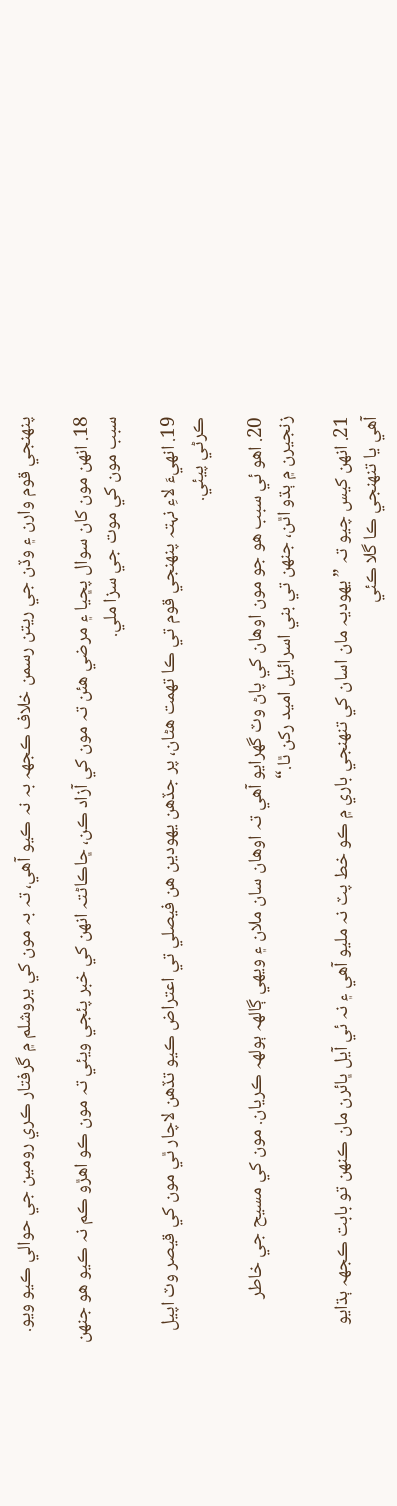پنھنجي قوم وارن ۽ وڏن جي ريتن رسمن خلاف ڪجھہ بہ نہ ڪيو آھي، تہ بہ مون کي يروشلم ۾ گرفتار ڪري رومين جي حوالي ڪيو ويو.

18. انھن مون کان سوال پڇيا ۽ مرضي ھئن تہ مون کي آزاد ڪن، ڇاڪاڻتہ انھن کي خبر پئجي ويئي تہ مون ڪو اھڙو ڪم نہ ڪيو ھو جنھن سبب مون کي موت جي سزا ملي.

19. انھيءَ لاءِ نہتہ پنھنجي قوم تي ڪا تھمت ھڻان، پر جڏھن يھودين ھن فيصلي تي اعتراض ڪيو تڏھن لاچار ٿي مون کي قيصر وٽ اپيل ڪرڻي پيئي.

20. اھو ئي سبب ھو جو مون اوھان کي پاڻ وٽ گھرايو آھي تہ اوھان سان ملان ۽ ويھي ڳالھہ ٻولھہ ڪريان. مون کي مسيح جي خاطر زنجيرن ۾ ٻڌو اٿن، جنھن تي بني اسرائيل اميد رکن ٿا.“

21. انھن کيس چيو تہ ”يھوديہ مان اسان کي تنھنجي باري ۾ ڪو خط پٽ نہ مليو آھي ۽ نہ ئي آيل ڀائرن مان ڪنھن تو بابت ڪجھہ ٻڌايو آھي يا تنھنجي ڪا گلا ڪئي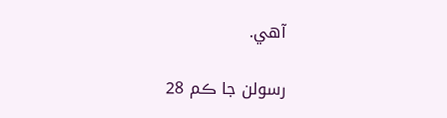آھي.

رسولن جا ڪم 28